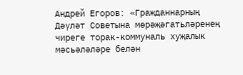Андрей Егоров: «Гражданнарның Дәүләт Советына мөрәҗәгатьләренең чиреге торак-коммуналь хуҗалык мәсьәләләре белән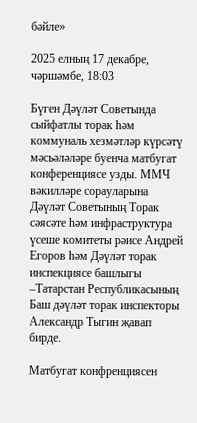бәйле»

2025 елның 17 декабре, чәршәмбе, 18:03

Бүген Дәүләт Советында сыйфатлы торак һәм коммуналь хезмәтләр күрсәтү мәсьәләләре буенча матбугат конференциясе узды. ММЧ вәкилләре сорауларына Дәүләт Советының Торак сәясәте һәм инфраструктура үсеше комитеты рәисе Андрей Егоров һәм Дәүләт торак инспекциясе башлыгы –Татарстан Республикасының Баш дәүләт торак инспекторы Александр Тыгин җавап бирде.

Матбугат конфренциясен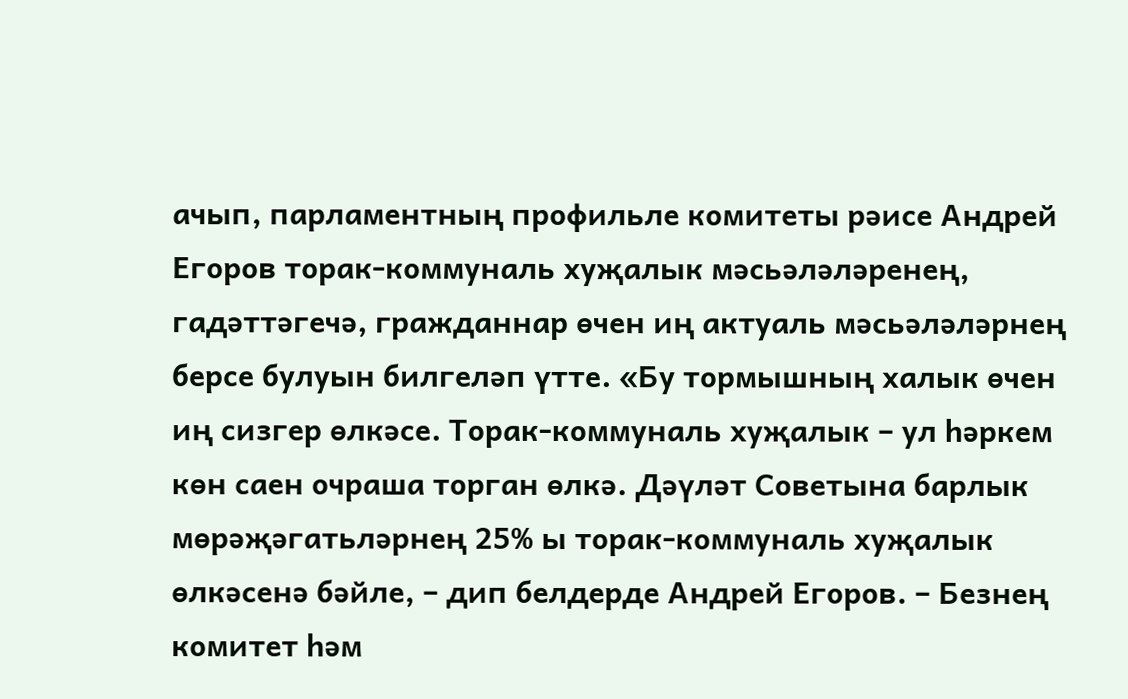ачып, парламентның профильле комитеты рәисе Андрей Егоров торак-коммуналь хуҗалык мәсьәләләренең, гадәттәгечә, гражданнар өчен иң актуаль мәсьәләләрнең берсе булуын билгеләп үтте. «Бу тормышның халык өчен иң сизгер өлкәсе. Торак-коммуналь хуҗалык – ул һәркем көн саен очраша торган өлкә. Дәүләт Советына барлык мөрәҗәгатьләрнең 25% ы торак-коммуналь хуҗалык өлкәсенә бәйле, – дип белдерде Андрей Егоров. – Безнең комитет һәм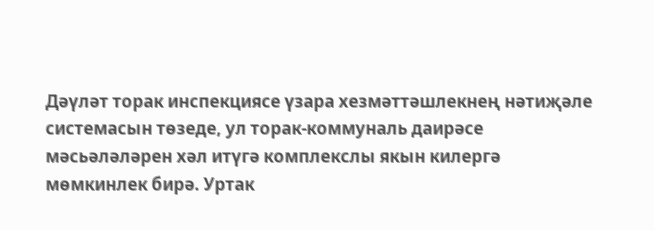Дәүләт торак инспекциясе үзара хезмәттәшлекнең нәтиҗәле системасын төзеде, ул торак-коммуналь даирәсе мәсьәләләрен хәл итүгә комплекслы якын килергә мөмкинлек бирә. Уртак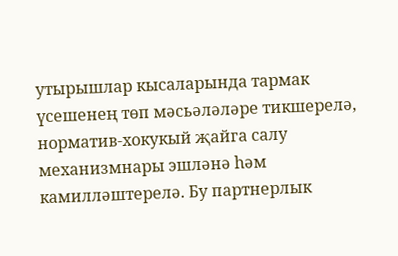утырышлар кысаларында тармак үсешенең төп мәсьәләләре тикшерелә, норматив-хокукый җайга салу механизмнары эшләнә һәм камилләштерелә. Бу партнерлык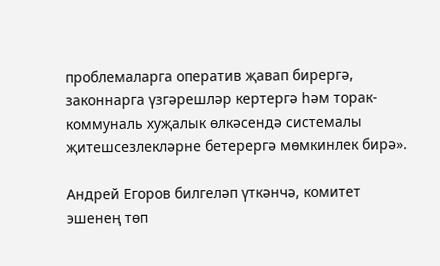проблемаларга оператив җавап бирергә, законнарга үзгәрешләр кертергә һәм торак-коммуналь хуҗалык өлкәсендә системалы җитешсезлекләрне бетерергә мөмкинлек бирә».

Андрей Егоров билгеләп үткәнчә, комитет эшенең төп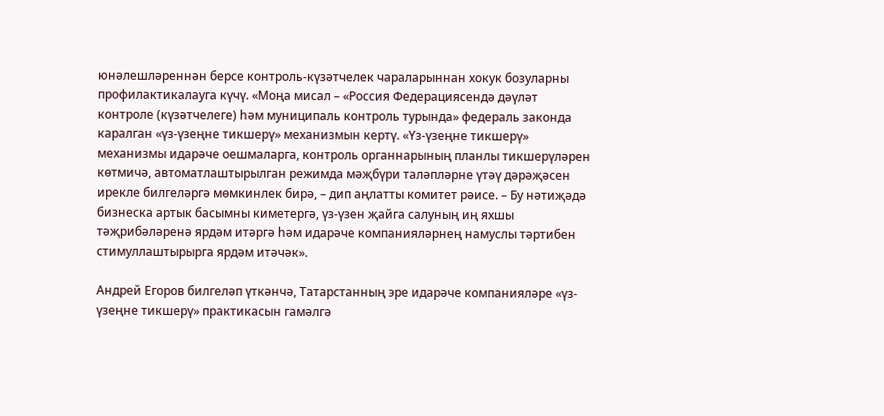юнәлешләреннән берсе контроль-күзәтчелек чараларыннан хокук бозуларны профилактикалауга күчү. «Моңа мисал – «Россия Федерациясендә дәүләт контроле (күзәтчелеге) һәм муниципаль контроль турында» федераль законда каралган «үз-үзеңне тикшерү» механизмын кертү. «Үз-үзеңне тикшерү» механизмы идарәче оешмаларга, контроль органнарының планлы тикшерүләрен көтмичә, автоматлаштырылган режимда мәҗбүри таләпләрне үтәү дәрәҗәсен ирекле билгеләргә мөмкинлек бирә, – дип аңлатты комитет рәисе. – Бу нәтиҗәдә бизнеска артык басымны киметергә, үз-үзен җайга салуның иң яхшы тәҗрибәләренә ярдәм итәргә һәм идарәче компанияләрнең намуслы тәртибен стимуллаштырырга ярдәм итәчәк».

Андрей Егоров билгеләп үткәнчә, Татарстанның эре идарәче компанияләре «үз-үзеңне тикшерү» практикасын гамәлгә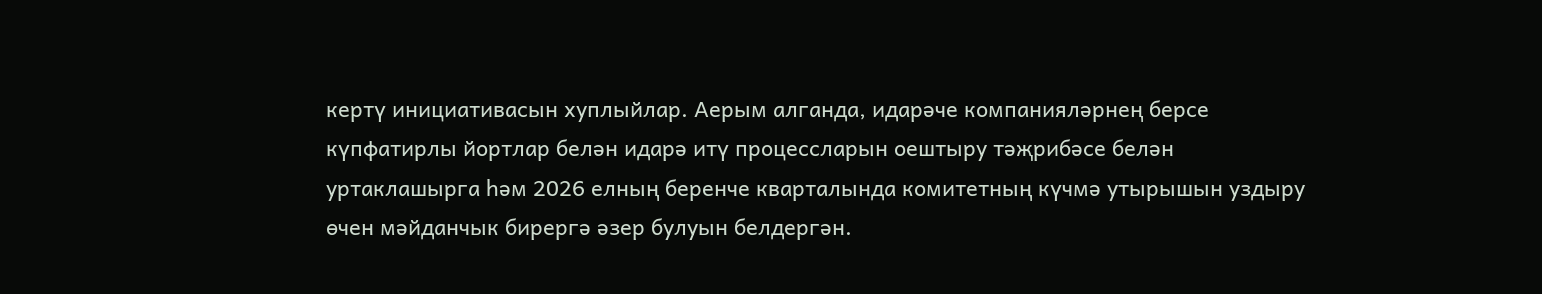кертү инициативасын хуплыйлар. Аерым алганда, идарәче компанияләрнең берсе күпфатирлы йортлар белән идарә итү процессларын оештыру тәҗрибәсе белән уртаклашырга һәм 2026 елның беренче кварталында комитетның күчмә утырышын уздыру өчен мәйданчык бирергә әзер булуын белдергән.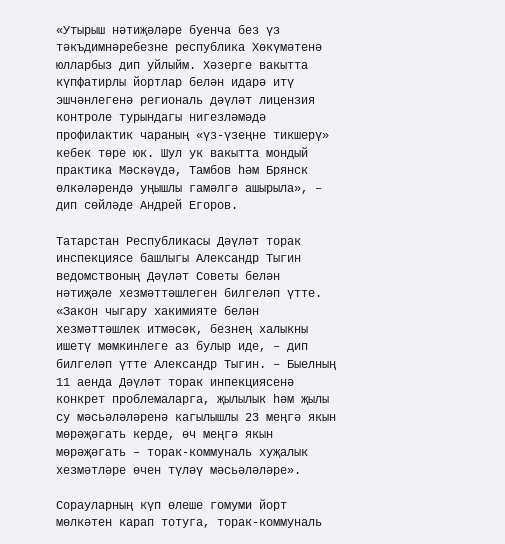«Утырыш нәтиҗәләре буенча без үз тәкъдимнәребезне республика Хөкүмәтенә юлларбыз дип уйлыйм. Хәзерге вакытта күпфатирлы йортлар белән идарә итү эшчәнлегенә региональ дәүләт лицензия контроле турындагы нигезләмәдә профилактик чараның «үз-үзеңне тикшерү» кебек төре юк. Шул ук вакытта мондый практика Мәскәүдә, Тамбов һәм Брянск өлкәләрендә уңышлы гамәлгә ашырыла», – дип сөйләде Андрей Егоров.

Татарстан Республикасы Дәүләт торак инспекциясе башлыгы Александр Тыгин ведомствоның Дәүләт Советы белән нәтиҗәле хезмәттәшлеген билгеләп үтте. «Закон чыгару хакимияте белән хезмәттәшлек итмәсәк, безнең халыкны ишетү мөмкинлеге аз булыр иде, – дип билгеләп үтте Александр Тыгин. – Быелның 11 аенда Дәүләт торак инпекциясенә конкрет проблемаларга, җылылык һәм җылы су мәсьәләләренә кагылышлы 23 меңгә якын мөрәҗәгать керде, өч меңгә якын мөрәҗәгать – торак-коммуналь хуҗалык хезмәтләре өчен түләү мәсьәләләре».

Сорауларның күп өлеше гомуми йорт мөлкәтен карап тотуга, торак-коммуналь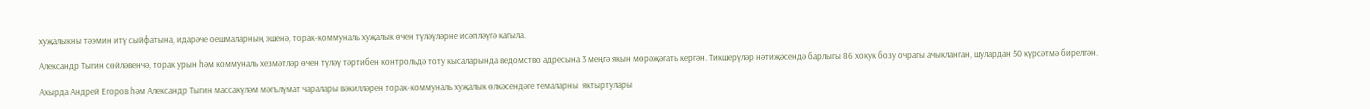хуҗалыкны тәэмин итү сыйфатына, идарәче оешмаларның эшенә, торак-коммуналь хуҗалык өчен түләүләрне исәпләүгә кагыла.

Александр Тыгин сөйләвенчә, торак урын һәм коммуналь хезмәтләр өчен түләү тәртибен контрольдә тоту кысаларында ведомство адресына 3 меңгә якын мөрәҗәгать кергән. Тикшерүләр нәтиҗәсендә барлыгы 86 хокук бозу очрагы ачыкланган, шулардан 50 күрсәтмә бирелгән.

Ахырда Андрей Егоров һәм Александр Тыгин массакүләм мәгълүмат чаралары вәкилләрен торак-коммуналь хуҗалык өлкәсендәге темаларны  яктыртулары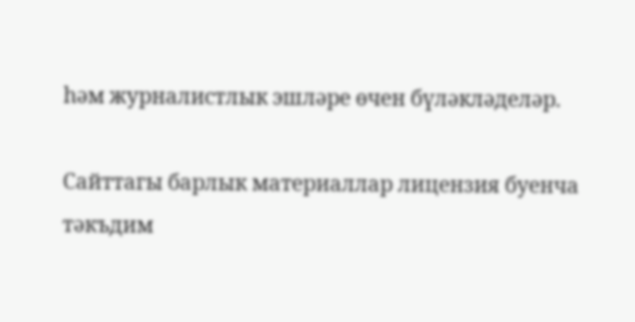һәм журналистлык эшләре өчен бүләкләделәр.

Сайттагы барлык материаллар лицензия буенча тәкъдим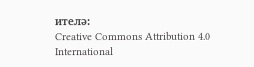ителә:
Creative Commons Attribution 4.0 International